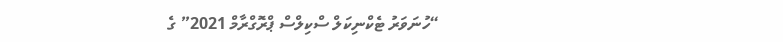“ހުނަވަރު ޓެކްނިކަލް ސްކިލްސް ޕްރޮގްރާމް 2021” ގެ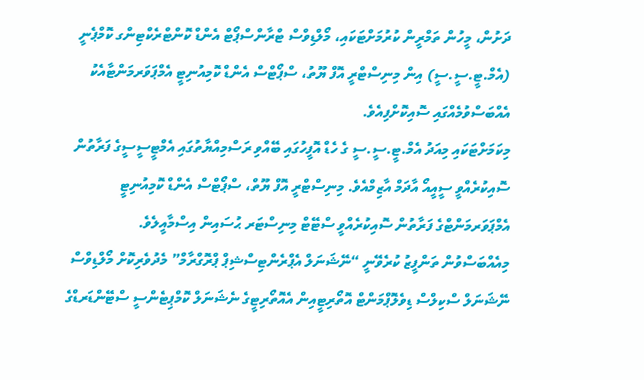ދަށުން، މީހުން ތަމްރީން ކުރުމަށްޓަކައި، މޯލްޑިވްސް ޓްރާންސްޕޯޓް އެންޑް ކޮންޓްރެކްޓިންގ ކޮމްޕެނީ (އެމް.ޓީ.ސީ.ސީ) އިން މިނިސްޓްރީ އޮފް ޔޫތު، ސްޕޯޓްސް އެންޑް ކޮމިއުނިޓީ އެމްޕަވަރމަންޓާއެކު އެއްބަސްވުމެއްގައި ސޮއިކޮށްފިއެވެ.
މިކަމަށްޓަކައި މިއަދު އެމް.ޓީ.ސީ.ސީ ގެ ހެޑް އޮފީހުގައި ބޭއްވި ރަސްމިއްޔާތުގައި އެމްޓީސީސީގެ ފަރާތުން ސޮއިކުރެއްވީ ސީއީއޯ އާދަމް އާޒިމްއެވެ. މިނިސްޓްރީ އޮފް ޔޫތް، ސްޕޯޓްސް އެންޑް ކޮމިއުނިޓީ އެމްޕަވަރމަންޓްގެ ފަރާތުން ސޮއިކުރެއްވީ ސްޓޭޓް މިނިސްޓަރ ޙުސައިން އިސްމާއީލެވެ.
މިއެއްބަސްވުން ތަންފީޒު ކުރެވޭނީ “ނޭޝަނަލް އެޕްރެންޓިސްޝިޕް ޕްރޮގްރާމް” މެދުވެރިކޮށް މޯލްޑިވްސް ނޭޝަނަލް ސްކިލްސް ޑިވެލޮޕްމަންޓް އޮތޯރިޓީއިން އެއޮތޯރިޓީގެ ނެޝަނަލް ކޮމްޕިޓެންސީ ސްޓޭންޑަރޑްގެ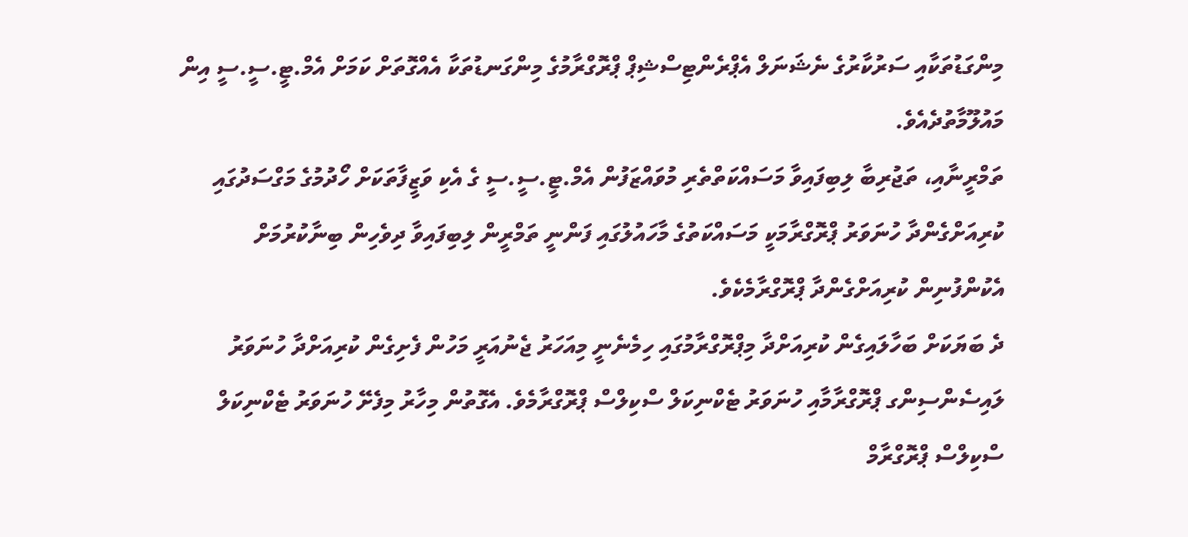މިންގަޑުތަކާއި ސަރުކާރުގެ ނެޝަނަލް އެޕްރެންޓިސްޝިޕް ޕްރޮގްރާމުގެ މިންގަނޑުތަކާ އެއްގޮތަށް ކަމަށް އެމް.ޓީ.ސީ.ސީ އިން މައުލޫމާތުދެއެވެ.
ތަމްރީނާއި، ތަޖުރިބާ ލިބިފައިވާ މަސައްކަތްތެރި މުވައްޒަފުން އެމް.ޓީ.ސީ.ސީ ގެ އެކި ވަޒީފާތަކަށް ހޯދުމުގެ މަގްސަދުގައި ކުރިއަށްގެންދާ ހުނަވަރު ޕްރޮގްރާމަކީ މަސައްކަތުގެ މާހައުލުގައި ފަންނީ ތަމްރީން ލިބިފައިވާ ދިވެހިން ބިނާކުރުމަށް އެކުންފުނިން ކުރިއަށްގެންދާ ޕްރޮގްރާމެކެވެ.
ދެ ބަޔަކަށް ބަހާލައިގެން ކުރިއަށްދާ މިޕްރޮގްރާމުގައި ހިމެނެނީ މިއަހަރު ޖެނުއަރީ މަހުން ފެށިގެން ކުރިއަށްދާ ހުނަވަރު ލައިސެންސިންގ ޕްރޮގްރާމާއި ހުނަވަރު ޓެކްނިކަލް ސްކިލްސް ޕްރޮގްރާމެވެ. އެގޮތުން މިހާރު މިފެށޭ ހުނަވަރު ޓެކްނިކަލް ސްކިލްސް ޕްރޮގްރާމް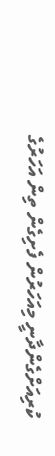ކުރިއަށްގެންދާނީ މިއަހަރުން ފެށިގެން ތިން އަހަރުގެ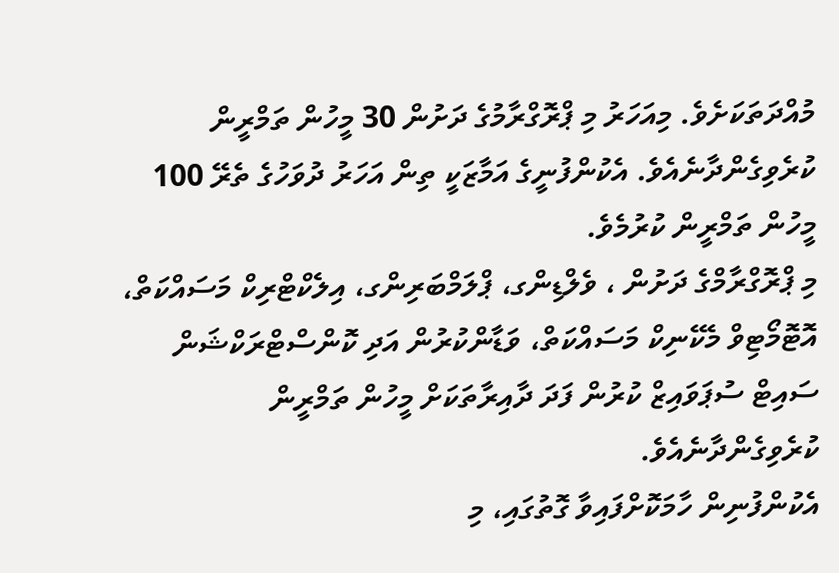މުއްދަތަކަށެވެ. މިއަހަރު މި ޕްރޮގްރާމުގެ ދަށުން 30 މީހުން ތަމްރީން ކުރެވިގެންދާނެއެވެ. އެކުންފުނީގެ އަމާޒަކީ ތިން އަހަރު ދުވަހުގެ ތެރޭ 100 މީހުން ތަމްރީން ކުރުމެވެ.
މި ޕްރޮގްރާމްގެ ދަށުން ، ވެލްޑިންގ، ޕްލަމްބަރިންގ، އިލެކްޓްރިކް މަސައްކަތް، އޮޓޮމޯޓިވް މެކޭނިކް މަސައްކަތް، ވަޑާންކުރުން އަދި ކޮންސްޓްރަކްޝަން ސައިޓް ސުޕަވައިޒް ކުރުން ފަދަ ދާއިރާތަކަށް މީހުން ތަމްރީން ކުރެވިގެންދާނެއެވެ.
އެކުންފުނިން ހާމަކޮށްފައިވާ ގޮތުގައި، މި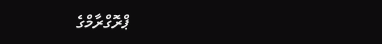ޕްރޮގްރާމްގެ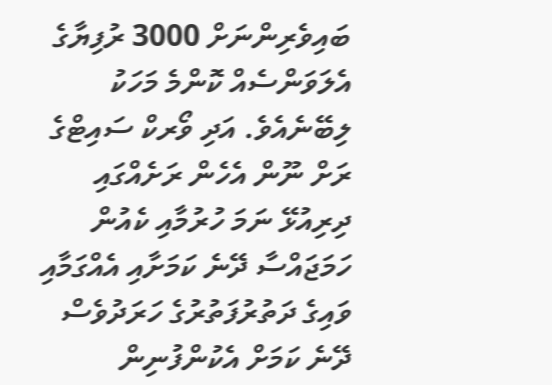ބައިވެރިންނަށް 3000 ރުފިޔާގެ އެލަވަންސެއް ކޮންމެ މަހަކު ލިބޭނެއެވެ. އަދި ވޯރކް ސައިޓްގެ ރަށް ނޫން އެހެން ރަށެއްގައި ދިރިއުޅޭ ނަމަ ހުރުމާއި ކެއުން ހަމަޖައްސާ ދޭނެ ކަމަށާއި އެއްގަމާއި ވައިގެ ދަތުރުފަތުރުގެ ހަރަދުވެސް ދޭނެ ކަމަށް އެކުންފުނިން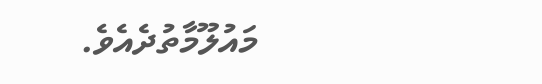މައުލޫމާތުދެއެވެ.